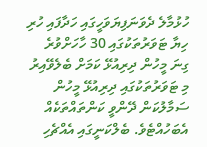ހުޅުމާލެ ދެވަނަފިޔަވަހީގައި ހަދާފައި ހުރި ހިޔާ ޓަވަރުތަކުގައި 30 ހާހަށްވުރެ ގިނަ މީހުން ދިރިއުޅޭ ކަމަށް ބެލެވޭއިރު މި ޓަވަރުތަކުގައި ދިރިއުޅޭ މީހުން ސަމާލުކަން ދޭންވީ ކަންތައްތަކެއް އެބަހުއްޓެވެ. ބެލްކަނީގައި އެއްޗެހި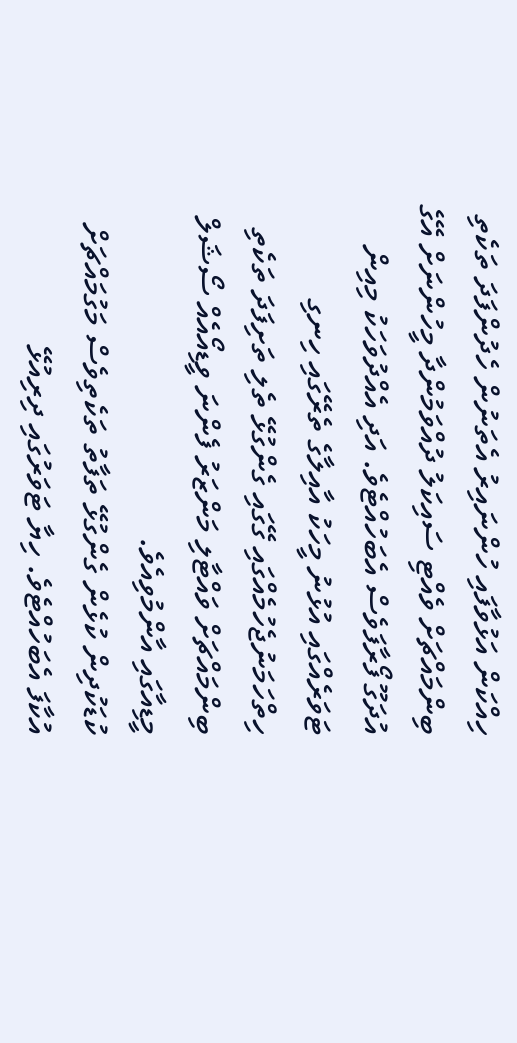ހިއްކަން އަޅުވާފައި ހުންނައިރު އެތަނުން ހެދުންފަދަ ތަކެތި ބިންމައްޗަށް ވެއްޓި ސައިކަލު ދުއްވަމުންދާ މީހުންނަށް އޭގެ އުދަގޫ ފޯރާފަވެސް އެބަހުއްޓެވެ. އަދި އެއްދުވަހަކު މިއިން ޓަވަރެއްގައި އުޅުނު މީހަކު އާއިލާގެ ތެރޭގައި ހިނގި ހިތްހަމަނުޖެހުމެއްގައި ގޭގައި ގެންގުޅޭ ތެލި ތަށިފަދަ ތަކެތި ބިންމައްޗަށް ވައްޓާލި މަންޒަރު ފެންނަ ވީޑިއޯއެއް ސޯޝަލް މީޑިއާގައި އާންމުވިއެވެ.
ކުޑަކުދިން ކުޅެން ގެންގުޅޭ ތަފާތު ތަކެތިވެސް މަގުމައްޗަށް އުކާފަ އެބަހުއްޓެވެ. ހިޔާ ޓަވަރުގައި ދިރިއުޅޭ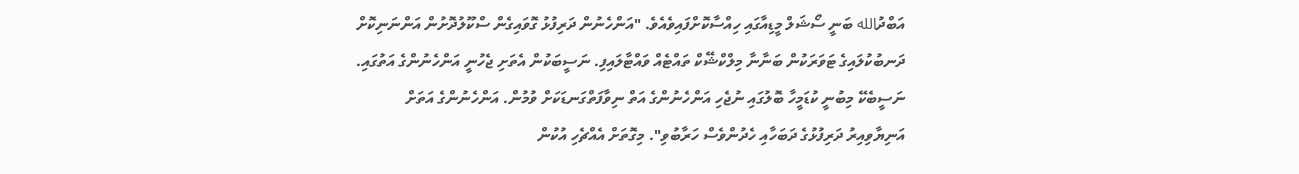އަބްދުالله ބަނީ ސޯޝަލް މީޑިއާގައި ހިއްސާކޮށްފައިވެއެވެ. "އަންހެނުން ދަރިފުޅު ގޮވައިގެން ސްކޫލުދޮށުން އަންނަނިކޮށް ދަނބުކުލައިގެ ޓަވަރަކުން ބަނާނާ މިލްކްޝޭކް ތައްޓެއް ވައްޓާލައިފި. ނަސީބަކުން އެތަށި ޖެހުނީ އަންހެނުންގެ އަތުގައި. ނަސީބެކޭ މިބުނީ ކުޑަމީހާ ބޮލުގައި ނުޖެހި އަންހެނުންގެ އަތް ނިވާފަތްގަނޑަކަށް ވުމުން. އަންހެނުންގެ އަތަށް އަނިޔާވިއިރު ދަރިފުޅުގެ ދަބަހާއި ހެދުންވެސް ހަރާބުވި". މިގޮތަށް އެއްޗެހި އުކުން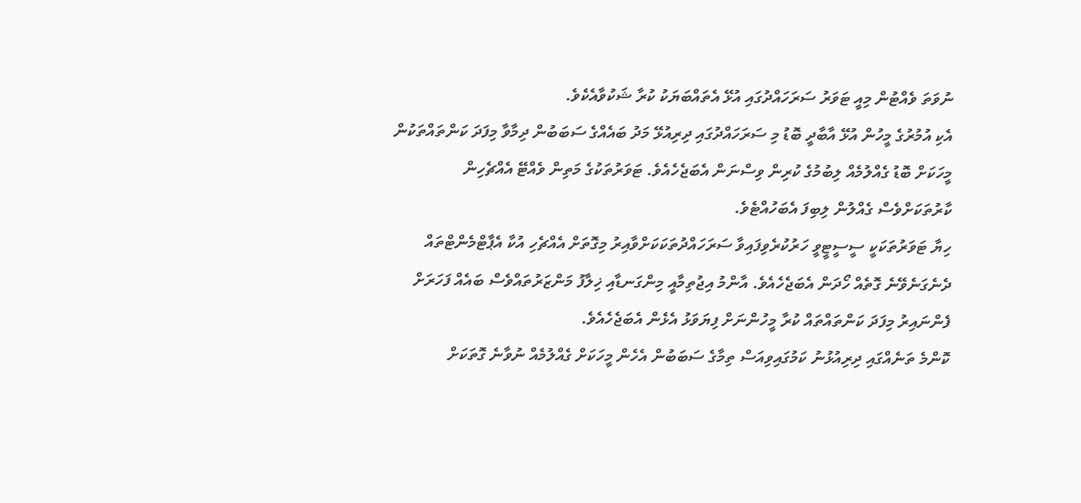ނުވަތަ ވެއްޓުން މިއީ ޓަވަރު ސަރަހައްދުގައި އުޅޭ އެތައްބަޔަކު ކުރާ ޝަކުވާއެކެވެ.
އެކި އުމުރުގެ މީހުން އުޅޭ އާބާދީ ބޮޑު މި ސަރަހައްދުގައި ދިރިއުޅޭ މަދު ބައެއްގެ ސަބަބުން ދިމާވާ މިފަދަ ކަންތައްތަކުން މީހަކަށް ބޮޑު ގެއްލުމެއް ލިބުމުގެ ކުރިން ވިސްނަން އެބަޖެހެއެވެ. ޓަވަރުތަކުގެ މަތިން ވެއްޓޭ އެއްޗެހިން ކާރުތަކަށްވެސް ގެއްލުން ލިބިފަ އެބަހުއްޓެވެ.
ހިޔާ ޓަވަރުތަކަކީ ސީސީޓީވީ ހަރުކުރެވިފައިވާ ސަރަހައްދުތަކަކަށްވާއިރު މިގޮތަށް އެއްޗެހި އުކާ އެޕާޓްމެންޓްތައް ދެނެގަނެވޭނެ ގޮތެއް ހޯދަން އެބަޖެހެއެވެ. އާންމު އިޖުތިމާއީ މިންގަނޑާއި ޚިލާފު މަންޒަރުތައްވެސް ބައެއް ފަހަރަށް ފެންނައިރު މިފަދަ ކަންތައްތައް ކުރާ މީހުންނަށް ފިޔަވަޅު އެޅެން އެބަޖެހެއެވެ.
ކޮންމެ ތަނެއްގައި ދިރިއުޅުނު ކަމުގައިވިއަސް ތިމާގެ ސަބަބުން އެހެން މީހަކަށް ގެއްލުމެއް ނުވާނެ ގޮތަކަށް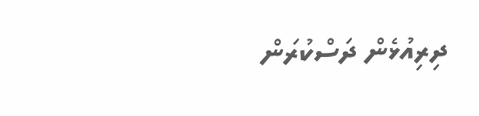ދިރިއުޅެން ދަސްކުރަން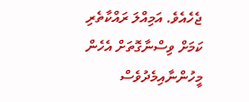ޖެހެއެވެ. އަމިއްލަ ރައްކާތެރި ކަމަށް ވިސްނާގޮތަށް އެހެން މީހުންނާއިމެދުވެސް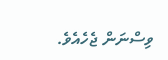ވިސްނަން ޖެހެއެވެ.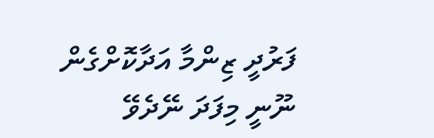ފަރުދީ ޒިންމާ އަދާކޮށްގެން ނޫނީ މިފަދަ ނޭދެވޭ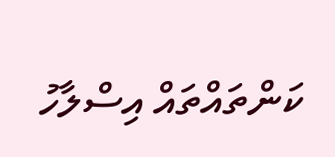ކަންތައްތައް އިސްލާހު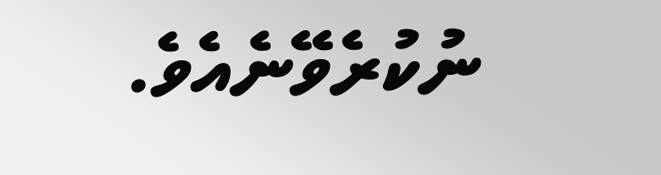ނުކުރެވޭނެއެވެ.